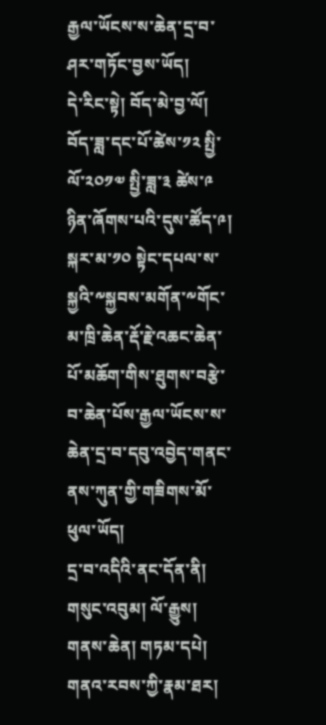རྒྱལ་ཡོངས་ས་ཆེན་དྲ་བ་ཤར་གཏོང་བྱས་ཡོད།
དེ་རིང་སྟེ། བོད་མེ་བྱ་ལོ། བོད་ཟླ་དང་པོ་ཚེས་༡༢ སྤྱི་ལོ་༢༠༡༧ སྤྱི་ཟླ་༣ ཚེས་༩ ཉིན་ཞོགས་པའི་དུས་ཚོད་༩། སྐར་མ་༡༠ སྟེང་དཔལ་ས་སྐྱའི་༸སྐྱབས་མགོན་༸གོང་མ་ཁྲི་ཆེན་རྡོ་རྗེ་འཆང་ཆེན་པོ་མཆོག་གིས་ཐུགས་བརྩེ་བ་ཆེན་པོས་རྒྱལ་ཡོངས་ས་ཆེན་དྲ་བ་དབུ་འབྱེད་གནང་ནས་ཀུན་གྱི་གཟིགས་མོ་ཕུལ་ཡོད།
དྲ་བ་འདིའི་ནང་དོན་ནི། གསུང་འབུམ། ལོ་རྒྱུས། གནས་ཆེན། གཏམ་དཔེ། གནའ་རབས་ཀྱི་རྣམ་ཐར།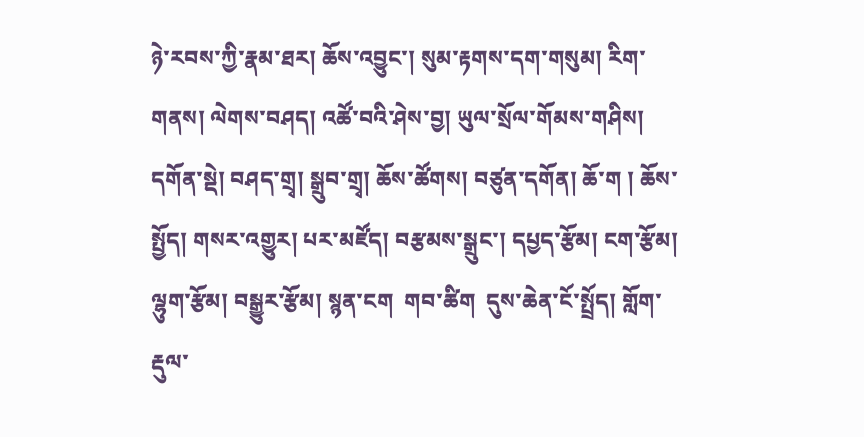ཉེ་རབས་ཀྱི་རྣམ་ཐར། ཆོས་འབྱུང་། སུམ་རྟགས་དག་གསུམ། རིག་གནས། ལེགས་བཤད། འཚོ་བའི་ཤེས་བྱ། ཡུལ་སྲོལ་གོམས་གཤིས། དགོན་སྡེ། བཤད་གྲྭ། སྒྲུབ་གྲྭ། ཆོས་ཚོགས། བཙུན་དགོན། ཆོ་ག ། ཆོས་སྤྱོད། གསར་འགྱུར། པར་མཛོད། བརྩམས་སྒྲུང་། དཔྱད་རྩོམ། ངག་རྩོམ། ལྷུག་རྩོམ། བསྒྱུར་རྩོམ། སྙན་ངག  གབ་ཚིག  དུས་ཆེན་ངོ་སྤྲོད། གློག་རྡུལ་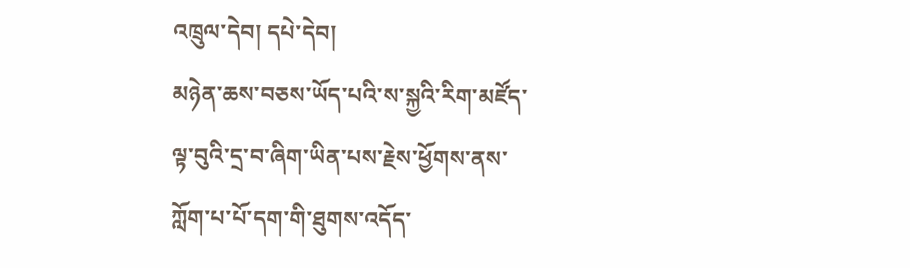འཁྲུལ་དེབ། དཔེ་དེབ།
མཉེན་ཆས་བཅས་ཡོད་པའི་ས་སྐྱའི་རིག་མཛོད་ལྟ་བུའི་དྲ་བ་ཞིག་ཡིན་པས་རྗེས་ཕྱོགས་ནས་ཀློག་པ་པོ་དག་གི་ཐུགས་འདོད་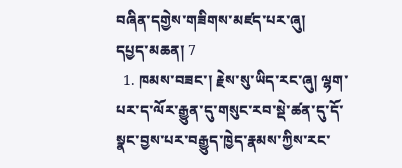བཞིན་དགྱེས་གཟིགས་མཛད་པར་ཞུ།
དཔྱད་མཆན། 7
  1. ཁམས་བཟང་། རྗེས་སུ་ཡིད་རང་ཞུ། ལྷག་པར་ད་ལོར་རྒྱུན་དུ་གསུང་རབ་སྡེ་ཚན་དུ་དོ་སྣང་བྱས་པར་བརྒྱུད་ཁྱེད་རྣམས་ཀྱིས་རང་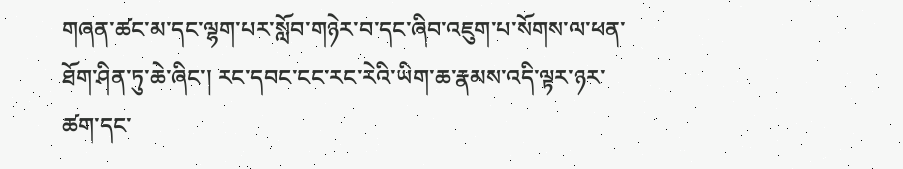གཞན་ཚང་མ་དང་ལྷག་པར་སློབ་གཉེར་བ་དང་ཞིབ་འཇུག་པ་སོགས་ལ་ཕན་ཐོག་ཤིན་ཏུ་ཆེ་ཞིང་། རང་དབང་ངང་རང་རེའི་ཡིག་ཆ་རྣམས་འདི་ལྟར་ཉར་ཚག་དང་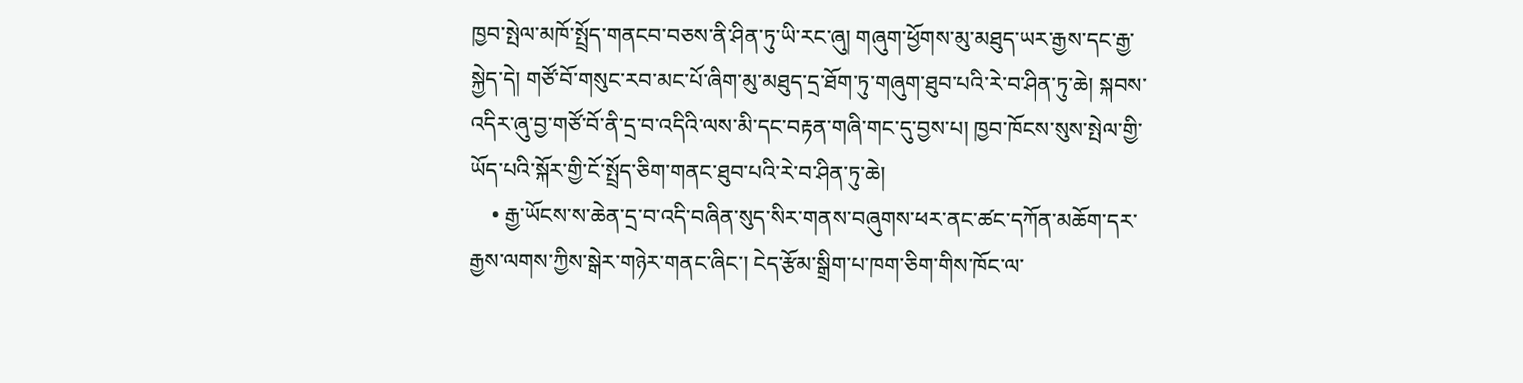ཁྱབ་སྤེལ་མཁོ་སྤྲོད་གནངབ་བཅས་ནི་ཤིན་ཏུ་ཡི་རང་ཞུ། གཞུག་ཕྱོགས་མུ་མཐུད་ཡར་རྒྱས་དང་རྒྱ་སྐྱེད་དེ། གཙོ་བོ་གསུང་རབ་མང་པོ་ཞིག་མུ་མཐུད་དྲ་ཐོག་ཏུ་གཞུག་ཐུབ་པའི་རེ་བ་ཤིན་ཏུ་ཆེ། སྐབས་འདིར་ཞུ་བྱ་གཙོ་བོ་ནི་དྲ་བ་འདིའི་ལས་མི་དང་བརྟན་གཞི་གང་དུ་བྱས་པ། ཁྱབ་ཁོངས་སུས་སྤེལ་གྱི་ཡོད་པའི་སྐོར་གྱི་ངོ་སྤྲོད་ཅིག་གནང་ཐུབ་པའི་རེ་བ་ཤིན་ཏུ་ཆེ།
    • རྒྱ་ཡོངས་ས་ཆེན་དྲ་བ་འདི་བཞིན་སུད་སིར་གནས་བཞུགས་ཕར་ནང་ཚང་དཀོན་མཆོག་དར་རྒྱས་ལགས་ཀྱིས་སྒེར་གཉེར་གནང་ཞིང་། ངེད་རྩོམ་སྒྲིག་པ་ཁག་ཅིག་གིས་ཁོང་ལ་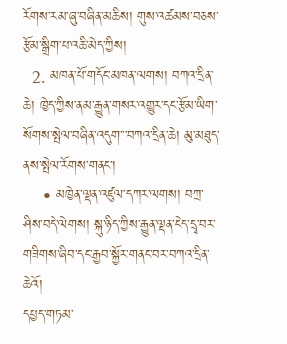རོགས་རམ་ཞུ་བཞིན་མཆིས། གུས་འཚམས་བཅས་རྩོམ་སྒྲིག་པ་འཆི་མེད་ཀྱིས།
  2. མཁན་པོ་གདོང་མཁན་ལགས། བཀའ་དྲིན་ཆེ། ཁྱེད་ཀྱིས་ནམ་རྒྱུན་གསར་འགྱུར་དང་རྩོམ་ཡིག་སོགས་སྤེལ་བཞིན་འདུག་་་བཀའ་དྲིན་ཆེ། མུ་མཐུད་ནས་སྤེལ་རོགས་གནང་།
    • མཁྱེན་ལྡན་འཛུལ་དཀར་ལགས། བཀྲ་ཤིས་བདེ་ལེགས། སྐུ་ཉིད་ཀྱིས་རྒྱུན་ལྡན་ངེད་དྲྭ་བར་གཟིགས་ཞིབ་དང་རྒྱབ་སྐྱོར་གནང་བར་བཀའ་དྲིན་ཆེའོ།
དཔྱད་གཏམ་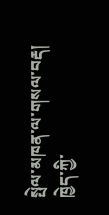སྤེལ་མཁན་ལ་གསལ་བརྡ།
ཁྱེད་ཀྱི་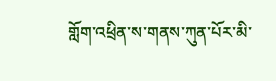གློག་འཕྲིན་ས་གནས་ཀུན་པོར་མི་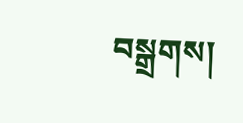བསྒྲགས།